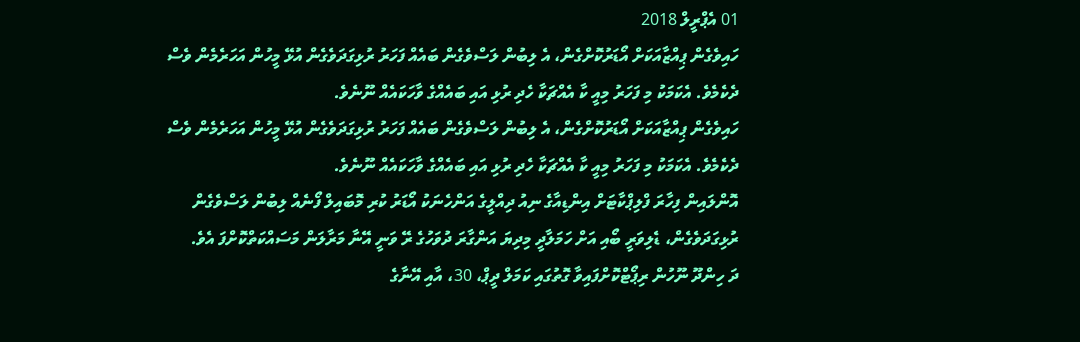01 އެޕްރީލް 2018
ހައިވެގެން ޕިއްޒާއަކަށް އޯޑަރުކޮށްގެން، އެ ލިބުން ލަސްވެގެން ބައެއް ފަހަރު ރުޅިގަދަވެގެން އުޅޭ މީހުން އަހަރެމެން ވެސް ދެކެމެވެ. އެކަމަކު މި ފަހަރު މިއީ ކާ އެއްޗަކާ ހެދި ރުޅި އައި ބައެއްގެ ވާހަކައެއް ނޫނެވެ.
ހައިވެގެން ޕިއްޒާއަކަށް އޯޑަރުކޮށްގެން، އެ ލިބުން ލަސްވެގެން ބައެއް ފަހަރު ރުޅިގަދަވެގެން އުޅޭ މީހުން އަހަރެމެން ވެސް ދެކެމެވެ. އެކަމަކު މި ފަހަރު މިއީ ކާ އެއްޗަކާ ހެދި ރުޅި އައި ބައެއްގެ ވާހަކައެއް ނޫނެވެ.
އޮންލައިން ފިހާރަ ފްލިޕްކާޓަށް އިންޑިއާގެ ނިއު ދިއްލީގެ އަންހެނަކު އޯޑަރު ކުރި މޮބައިލް ފޯނެއް ލިބުން ލަސްވެގެން ރުޅިގަދަވެގެން، ޑެލިވަރީ ބޯއި އަށް ހަމަލާދީ މިދިޔަ އަންގާރަ ދުވަހުގެ ރޭ ވަނީ އޭނާ މަރާލަން މަސައްކަތްކޮށްފަ އެވެ.
ދަ ހިންދޫ ނޫހުން ރިޕޯޓްކޮށްފައިވާ ގޮތުގައި ކަމަލް ދީޕް، 30، އާއި އޭނާގެ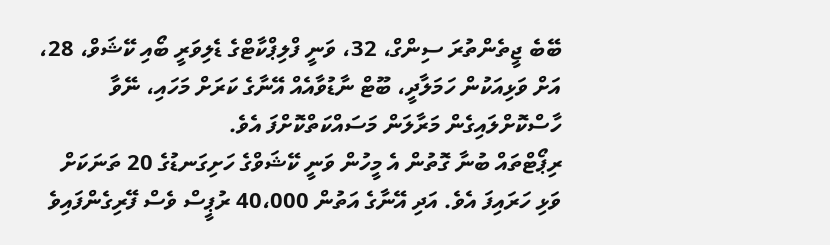ބޭބެ ޖީތެންތުރަ ސިންގް، 32، ވަނީ ފްލިޕްކާޓްގެ ޑެލިވަރީ ބޯއި ކޭޝަވް، 28، އަށް ވަޅިއަކުން ހަމަލާދީ، ބޫޓް ނާޑުވާއެއް އޭނާގެ ކަރަށް މަހައި، ނޭވާ ހާސްކޮށްލައިގެން މަރާލަން މަސައްކަތްކޮށްފަ އެވެ.
ރިޕޯޓްތައް ބުނާ ގޮތުން އެ މީހުން ވަނީ ކޭޝަވްގެ ހަށިގަނޑުގެ 20 ތަނަކަށް ވަޅި ހަރައިފަ އެވެ. އަދި އޭނާގެ އަތުން 40،000 ރުޕީސް ވެސް ފޭރިގެންފައިވެ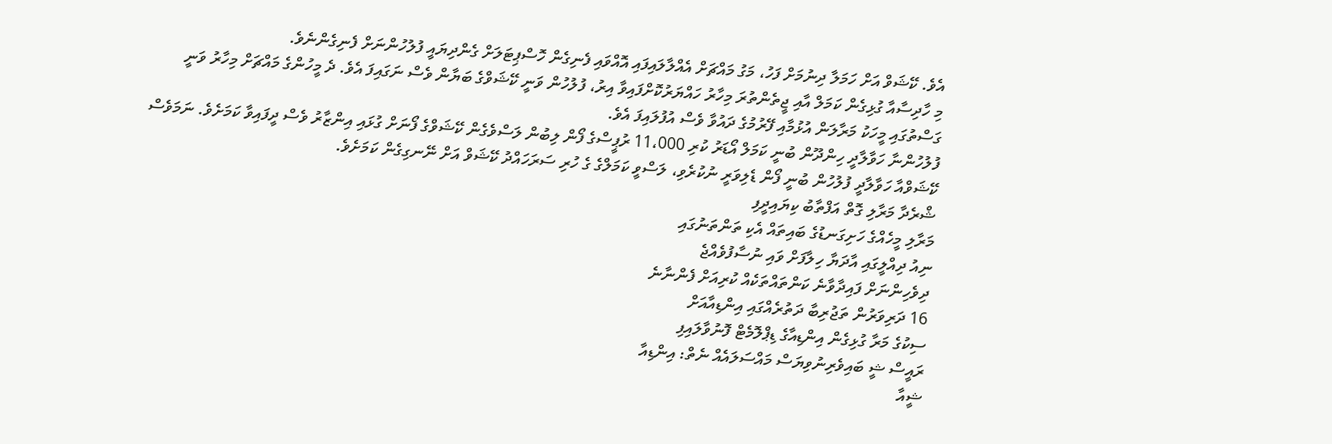އެވެ. ކޭޝަވް އަށް ހަމަލާ ދިނުމަށް ފަހު، މަގު މައްޗަށް އެއްލާލައިފައި އޮއްވައި ފެނިގެން ހޮސްޕިޓަލަށް ގެންދިޔައީ ފުލުހުންނަށް ފެނިގެންނެވެ.
މި ހާދިސާއާ ގުޅިގެން ކަމަލް އާއި ޖީތެންތުރަ މިހާރު ހައްޔަރުކޮށްފައިވާ އިރު، ފުލުހުން ވަނީ ކޭޝަވްގެ ބަޔާން ވެސް ނަގައިފަ އެވެ. ދެ މީހުންގެ މައްޗަށް މިހާރު ވަނީ ގަސްތުގައި މީހަކު މަރާލަން އުޅުމާއި ފޭރުމުގެ ދައުވާ ވެސް އުފުލައިފަ އެވެ.
ފުލުހުންނާ ހަވާލާދީ ހިންދޫން ބުނީ ކަމަލް އޯޑަރު ކުރި 11،000 ރުޕީސްގެ ފޯން ލިބުން ލަސްވެގެން ކޭޝަވްގެ ފޯނަށް ގުޅައި އިންޒާރު ވެސް ދީފައިވާ ކަމަށެވެ. ނަމަވެސް ކޭޝަވްއާ ހަވާލާދީ ފުލުހުން ބުނީ ފޯން ޑެލިވަރީ ނުކުރެވި، ލަސްވީ ކަމަލްގެ ގެ ހުރި ސަރަހައްދު ކޭޝަވް އަށް ނޭނގިގެން ކަމަށެވެ.
ޝްރެދާ މަރާލި ގޮތް އަފްތާބު ކިޔައިދީފި
މަރާލި މީހެއްގެ ހަށިގަނޑުގެ ބައިތައް އެކި ތަންތަނުގައި
ނިއު ދިއްލީގައި އާދަޔާ ހިލާފަށް ވައި ނުސާފުވެއްޖެ
ދިވެހިންނަށް ފައިދާވާނެ ކަންތައްތަކެއް ކުރިއަށް ފެންނާނެ
16 ދަރިވަރުން ތަޖުރިބާ ދަތުރެއްގައި އިންޑިއާއަށް
ސިކުގެ މަރާ ގުޅިގެން އިންޑިއާގެ ޑިޕްލޮމެޓް ފޮނުވާލައިފި
ރައީސް ޝީ ބައިވެރިނުވިޔަސް މައްސަލައެއް ނެތް: އިންޑިއާ
ޝީއާ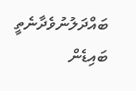ބައްދަލުނުވެދާނެތީ ބައިޑެން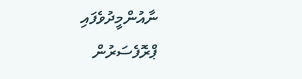ނާއުންމީދުވެފައި
ޕްރޮފެސަރުން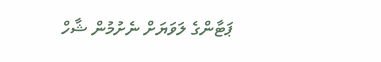ޕަޓާންގެ ލަވަޔަށް ނެށުމުން ޝާހް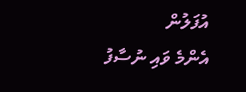އުފަލުން
އެންމެ ވައި ނުސާފު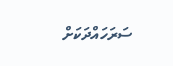ސަރަހައްދަކަށް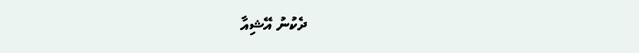ދެކުނު އޭޝިއާ